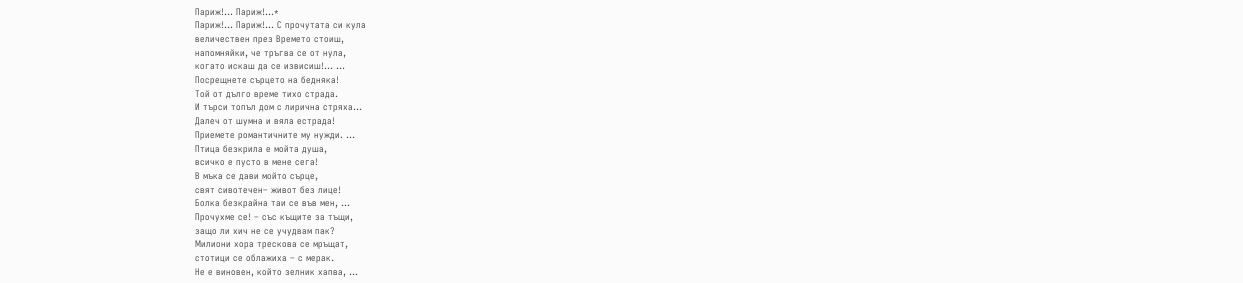Париж!... Париж!...*
Париж!... Париж!... С прочутата си кула
величествен през Времето стоиш,
напомняйки, че тръгва се от нула,
когато искаш да се извисиш!... ...
Посрещнете сърцето на бедняка!
Той от дълго време тихо страда.
И търси топъл дом с лирична стряха...
Далеч от шумна и вяла естрада!
Приемете романтичните му нужди. ...
Птица безкрила е мойта душа,
всичко е пусто в мене сега!
В мъка се дави мойто сърце,
свят сивотечен– живот без лице!
Болка безкрайна таи се във мен, ...
Прочухме се! – със къщите за тъщи,
защо ли хич не се учудвам пак?
Милиони хора трескова се мръщат,
стотици се облажиха – с мерак.
Не е виновен, който зелник хапва, ...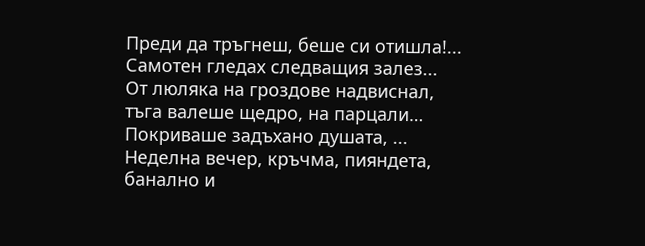Преди да тръгнеш, беше си отишла!...
Самотен гледах следващия залез...
От люляка на гроздове надвиснал,
тъга валеше щедро, на парцали…
Покриваше задъхано душата, ...
Неделна вечер, кръчма, пияндета,
банално и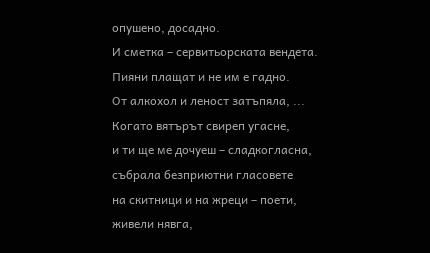опушено, досадно.
И сметка – сервитьорската вендета.
Пияни плащат и не им е гадно.
От алкохол и леност затъпяла, ...
Когато вятърът свиреп угасне,
и ти ще ме дочуеш – сладкогласна,
събрала безприютни гласовете
на скитници и на жреци – поети,
живели нявга,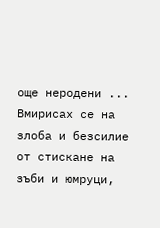още неродени ...
Вмирисах се на злоба и безсилие
от стискане на зъби и юмруци,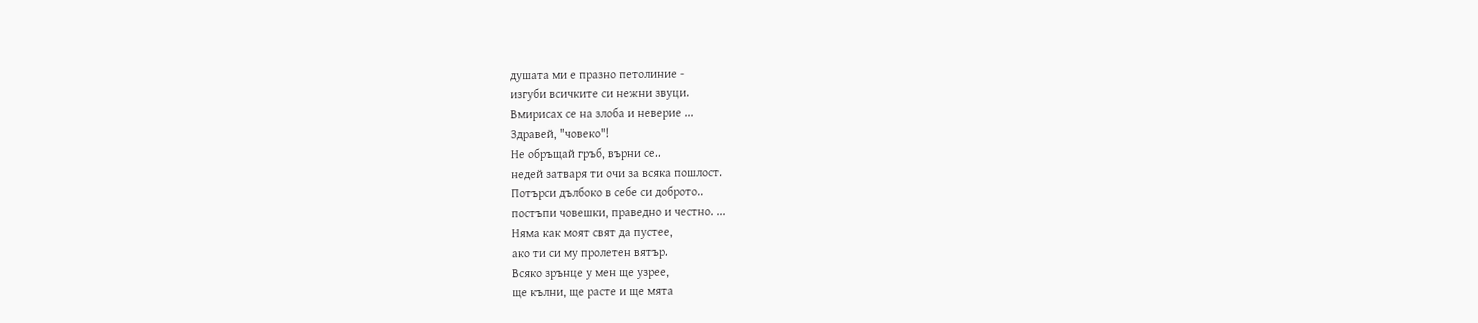душата ми е празно петолиние -
изгуби всичките си нежни звуци.
Вмирисах се на злоба и неверие ...
Здравей, "човеко"!
Не обръщай гръб, върни се..
недей затваря ти очи за всяка пошлост.
Потърси дълбоко в себе си доброто..
постъпи човешки, праведно и честно. ...
Няма как моят свят да пустее,
ако ти си му пролетен вятър.
Всяко зрънце у мен ще узрее,
ще кълни, ще расте и ще мята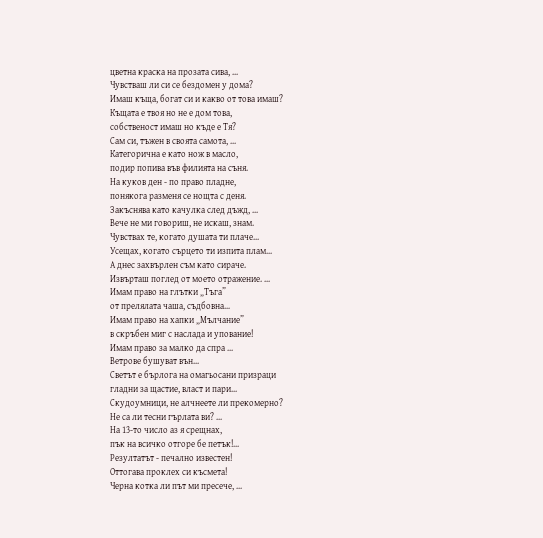цветна краска на прозата сива, ...
Чувстваш ли си се бездомен у дома?
Имаш къща, богат си и какво от това имаш?
Къщата е твоя но не е дом това,
собственост имаш но къде е Тя?
Сам си, тъжен в своята самота, ...
Категорична е като нож в масло,
подир попива във филията на съня.
На куков ден - по право пладне,
понякога разменя се нощта с деня.
Закъснява като качулка след дъжд, ...
Вече не ми говориш, не искаш, знам.
Чувствах те, когато душата ти плаче...
Усещах, когато сърцето ти изпита плам...
А днес захвърлен съм като сираче.
Извърташ поглед от моето отражение. ...
Имам право на глътки „Тъга”
от прелялата чаша, съдбовна…
Имам право на хапки „Мълчание”
в скръбен миг с наслада и упование!
Имам право за малко да спра ...
Ветрове бушуват вън...
Светът е бърлога на омагьосани призраци
гладни за щастие, власт и пари...
Скудоумници, не алчнеете ли прекомерно?
Не са ли тесни гърлата ви? ...
На 13-то число аз я срещнах,
пък на всичко отгоре бе петък!...
Резултатът - печално известен!
Оттогава проклех си късмета!
Черна котка ли път ми пресече, ...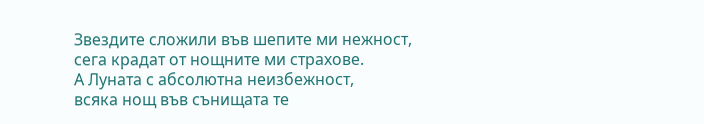Звездите сложили във шепите ми нежност,
сега крадат от нощните ми страхове.
А Луната с абсолютна неизбежност,
всяка нощ във сънищата те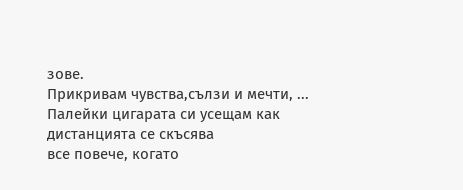зове.
Прикривам чувства,сълзи и мечти, ...
Палейки цигарата си усещам как дистанцията се скъсява
все повече, когато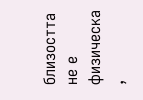близостта не е физическа ,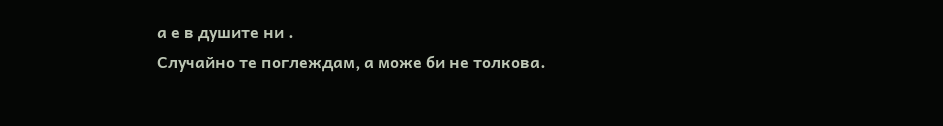а е в душите ни .
Случайно те поглеждам, а може би не толкова.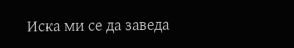Иска ми се да заведа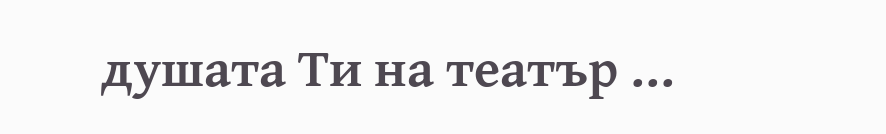душата Ти на театър ...